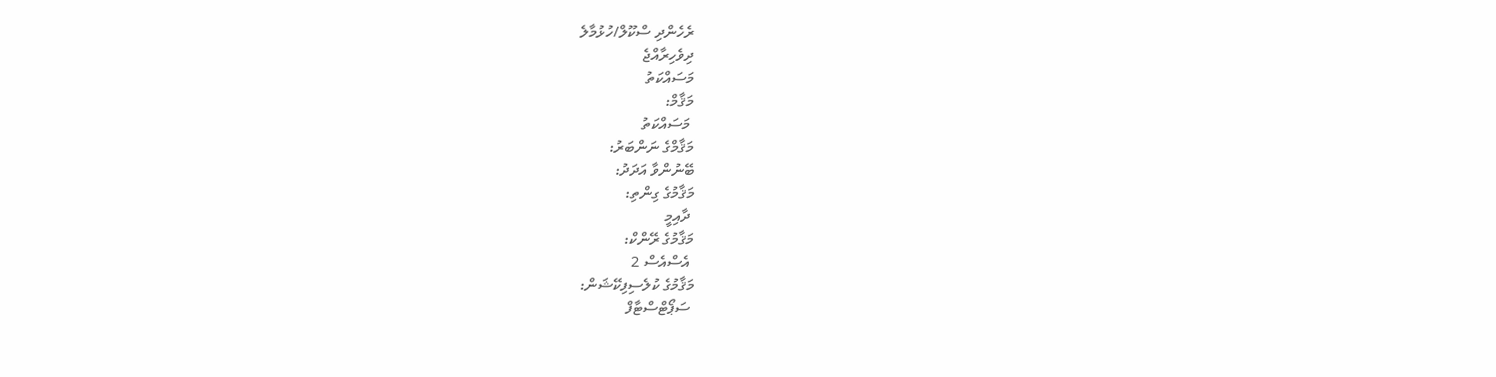ރެހެންދި ސްކޫލް/ހުޅުމާލެ
ދިވެހިރާއްޖެ
މަސައްކަތު
މަޤާމް:
 މަސައްކަތު
މަޤާމްގެ ނަންބަރު:
ބޭނުންވާ އަދަދު:
މަޤާމުގެ ގިންތި:
 ދާއިމީ
މަޤާމުގެ ރޭންކް:
 އެސްއެސް 2
މަޤާމުގެ ކުލެސިފިކޭޝަން:
 ސަޕޯޓްސްޓާފް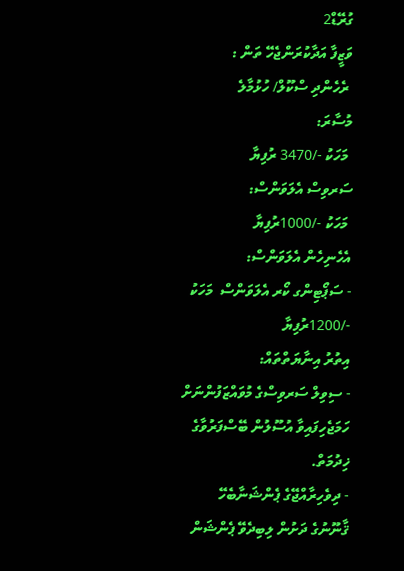ގުރޭޑް2
ވަޒީފާ އަދާކުރަންޖެހޭ ތަން :
 ރެހެންދި ސްކޫލް/ ހުޅުމާލެ
މުސާރަ:
 މަހަކު -/3470 ރުފިޔާ
ސަރވިސް އެލަވަންސް:
 މަހަކު -/1000ރުފިޔާ
އެހެނިހެން އެލަވަންސް:
- ސަޕޯޓިންގ ކޯރ އެލަވަންސް  މަހަކު -/1200ރުފިޔާ
އިތުރު އިނާޔަތްތައް:
- ސިވިލް ސަރވިސްގެ މުވައްޒަފުންނަށް ހަމަޖެހިފައިވާ އުސޫލުން ބޭސްފަރުވާގެ ޚިދުމަތް.
- ދިވެހިރާއްޖޭގެ ޕެންޝަނާބެހޭ ޤާނޫނުގެ ދަށުން ލިބިދެވޭ ޕެންޝަން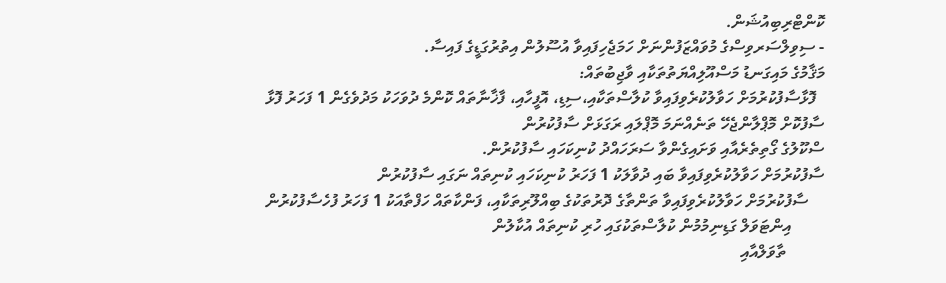ކޮންޓްރިބިއުޝަން.
- ސިވިލްސަރވިސްގެ މުވައްޒަފުންނަށް ހަމަޖެހިފައިވާ އުސޫލުން އިތުރުގަޑީގެ ފައިސާ.
މަޤާމުގެ މައިގަނޑު މަސްއޫލިއްޔަތުތަކާއި ވާޖިބުތައް:
  ފޮޅާސާފުކުރުމަށް ހަވާލުކުރެވިފައިވާ ކުލާސްތަކާއި،ސިޑި، އޮފީހާއި، ފާޚާނާތައް ކޮންމެ ދުވަހަކު މަދުވެގެން 1 ފަހަރު ފޮޅާ ސާފުކޮށް މޮޕްލާންޖެހޭ ތަނެއްނަމަ މޮޕްލައި ރަގަޅަށް ސާފުކުރުން
ސްކޫލުގެ ގޯތިތެރެއާއި ވަށައިގެންވާ ސަރަހައްދު ކުނިކަހައި ސާފުކުރުން.
ސާފުކުރުމަށް ހަވާލުކުރެވިފައިވާ ބައި ދުވާލަކު 1 ފަހަރު ކުނިކަހައި ކުނިތައް ނަގައި ސާފުކުރުން
    ސާފުކުރުމަށް ހަވާލުކުރެވިފައިވާ ތަންތާގެ ދޮރުތަކުގެ ބިއްލޫރިތަކާއި، ފަންކާތައް ހަފްތާއަކު 1 ފަހަރު ފުހެސާފުކުރުން
        އިންޓަވަލް ގަޑިނިމުމުން ކުލާސްތަކުގައި ހުރި ކުނިތައް އުކާލުން
         ތާވަލްއާއި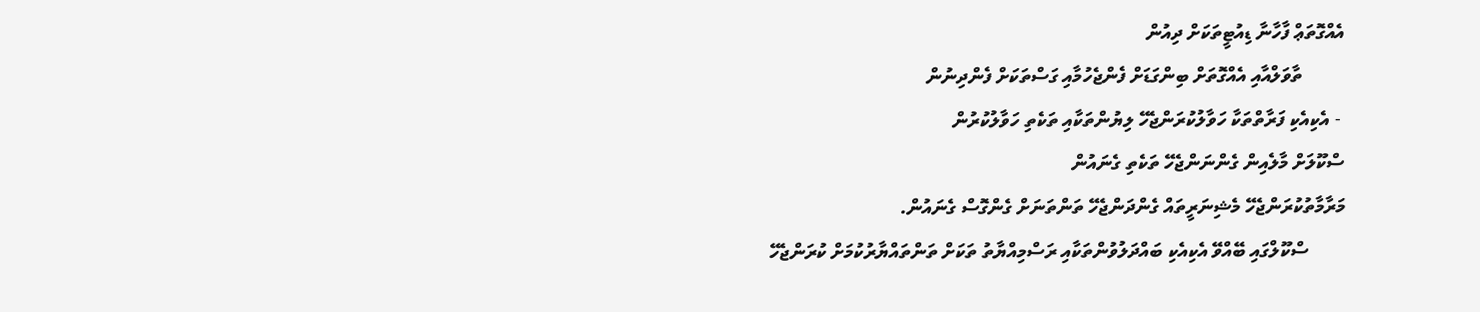އެއްގޮތަޢް ފާހާނާ ޑިއުޓީތަކަށް ދިއުން
         ތާވަލްއާއި އެއްގޮތަށް ބިންގަޑަށް ފެންޖެހުމާއި ގަސްތަކަށް ފެންދިނުން
 - އެކިއެކި ފަރާތްތަކާ ހަވާލުކުރަންޖެހޭ ލިޔުންތަކާއި ތަކެތި ހަވާލުކުރުން
ސްކޫލަށް މާލެއިން ގެންނަންޖެހޭ ތަކެތި ގެނައުން
މަރާމާތުކުރަންޖެހޭ މެޝިނަރީތައް ގެންދަންޖެހޭ ތަންތަނަށް ގެންގޮސް ގެނައުން.
        ސްކޫލްގައި ބޭއްވޭ އެކިއެކި ބައްދަލުވުންތަކާއި ރަސްމިއްޔާތު ތަކަށް ތަންތައްޔާރުކުމަށް ކުރަންޖެހޭ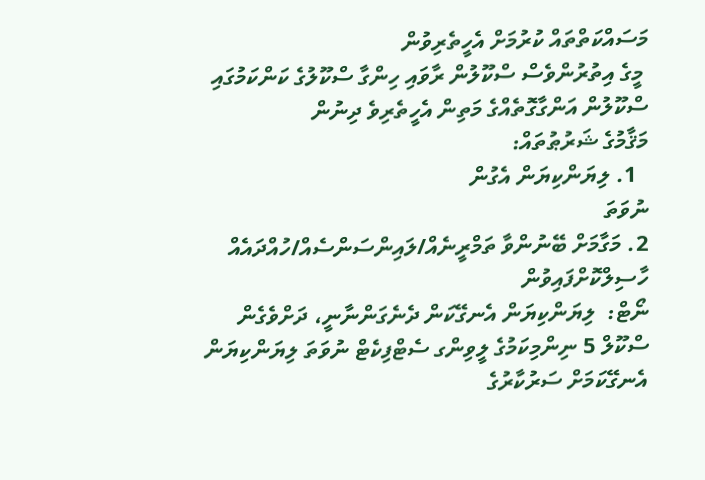މަސައްކަތްތައް ކުރުމަށް އެހީތެރިވުން
 މީގެ އިތުރުންވެސް ސްކޫލުން ރާވައި ހިންގާ ސްކޫލުގެ ކަންކަމުގައި ސްކޫލުން އަންގާގޮތެއްގެ މަތިން އެހީތެރިވެ ދިނުން
މަޤާމުގެ ޝަރުޠުތައް:
  1. ލިޔަންކިޔަން އެގުން
ނުވަތަ
2. މަގާމަށް ބޭނުންވާ ތަމްރީނެއް/ލައިންސަންސެއް/ހުއްދައެއް ހާސިލްކޮށްފައިވުން
ނޯޓް:  ލިޔަންކިޔަން އެނގޭކަން ދެނެގަންނާނީ، ދަށްވެގެން ސްކޫލް 5 ނިންމިކަމުގެ ލީވިންގ ސެޓްފިކެޓް ނުވަތަ ލިޔަންކިޔަން އެނގޭކަމަށް ސަރުކާރުގެ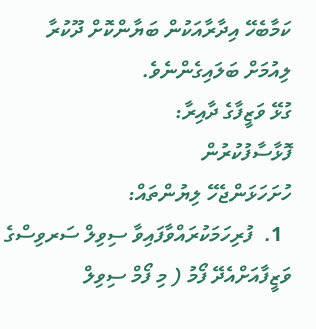ކަމާބެހޭ އިދާރާއަކުން ބަޔާންކޮށް ދޫކުރާ ލިއުމަށް ބަލައިގެންނެވެ.
ގުޅޭ ވަޒީފާގެ ދާއިރާ:
ފޮޅާސާފުކުރުން
ހުށަހަޅަންޖެހޭ ލިޔުންތައް:
  1.  ފުރިހަމަކުރައްވާފައިވާ ސިވިލް ސަރވިސްގެ ވަޒީފާއަށްއެދޭ ފޯމު ( މި ފޯމް ސިވިލް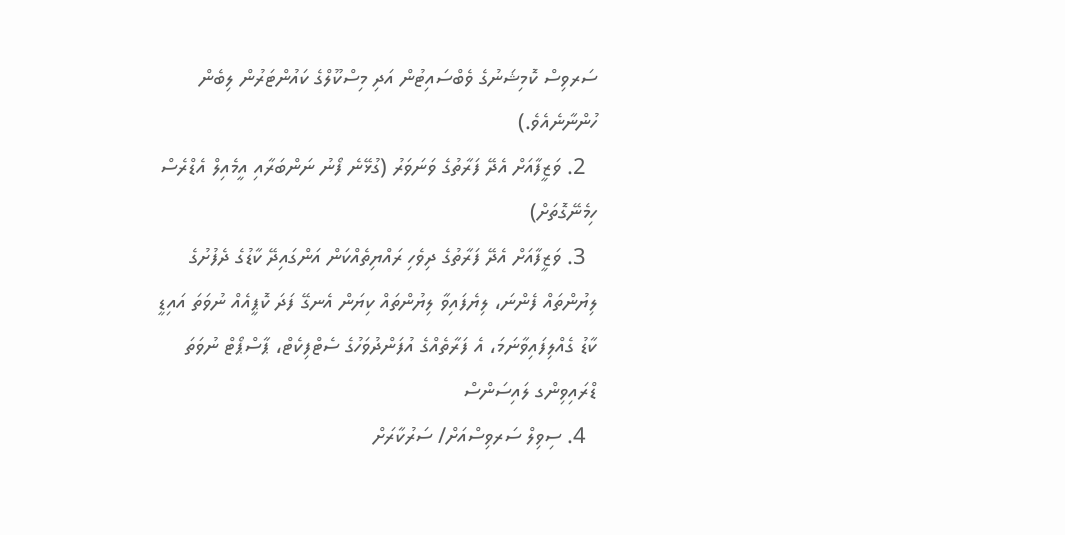ސަރވިސް ކޮމިޝަނުގެ ވެބްސައިޓުން އަދި މިސްކޫލްގެ ކައުންޓަރުން ލިބެން ހުންނާނެއެވެ.)
  2. ވަޒީފާއަށް އެދޭ ފަރާތުގެ ވަނަވަރު (ގުޅޭނެ ފޯނު ނަންބަރާއި އީމެއިލް އެޑްރެސް ހިމެނޭގޮތަށް)
  3. ވަޒީފާއަށް އެދޭ ފަރާތުގެ ދިވެހި ރައްޔިތެއްކަން އަންގައިދޭ ކާޑުގެ ދެފުށުގެ ލިޔުންތައް ފެންނަ، ލިޔެފައިވާ ލިޔުންތައް ކިޔަން އެނގޭ ފަދަ ކޮޕީއެއް ނުވަތަ އައިޑީ ކާޑު ގެއްލިފައިވާނަމަ، އެ ފަރާތެއްގެ އުފަންދުވަހުގެ ސެޓްފިކެޓް، ޕާސްޕޯޓް ނުވަތަ ޑްރައިވިންގ ލައިސަންސް
  4. ސިވިލް ސަރވިސްއަށް/ ސަރުކާރަށް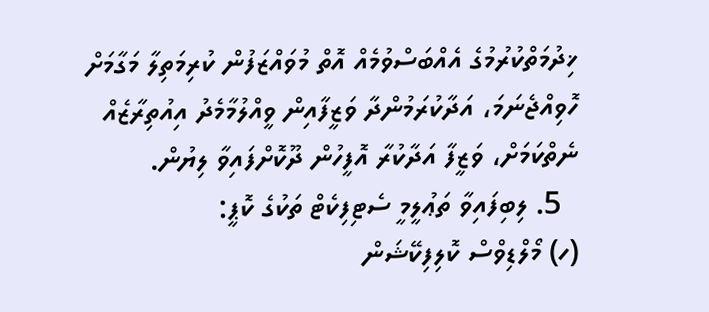ޚިދުމަތްކުރުމުގެ އެއްބަސްވުމެއް އޮތް މުވައްޒަފުން ކުރިމަތިލާ މަގާމަށް ހޮވިއްޖެނަމަ، އަދާކުރަމުންދާ ވަޒީފާއިން ވީއްލުމާމެދު އިއުތިރާޒެއް ނެތްކަމަށް، ވަޒީފާ އަދާކުރާ އޮފީހުން ދޫކޮށްފައިވާ ލިޔުން.
  5. ލިބިފައިވާ ތަޢުލީމީ ސެޓިފިކެޓް ތަކުގެ ކޮޕީ:
(ހ) މޯލްޑިވްސް ކޮލިފިކޭޝަން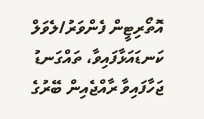އޮތޯރިޓީން ފެންވަރު/ލެވަލް ކަނޑައަޅާފައިވާ، ތައްގަނޑު ޖަހާފައިވާ ރާއްޖެއިން ބޭރުގެ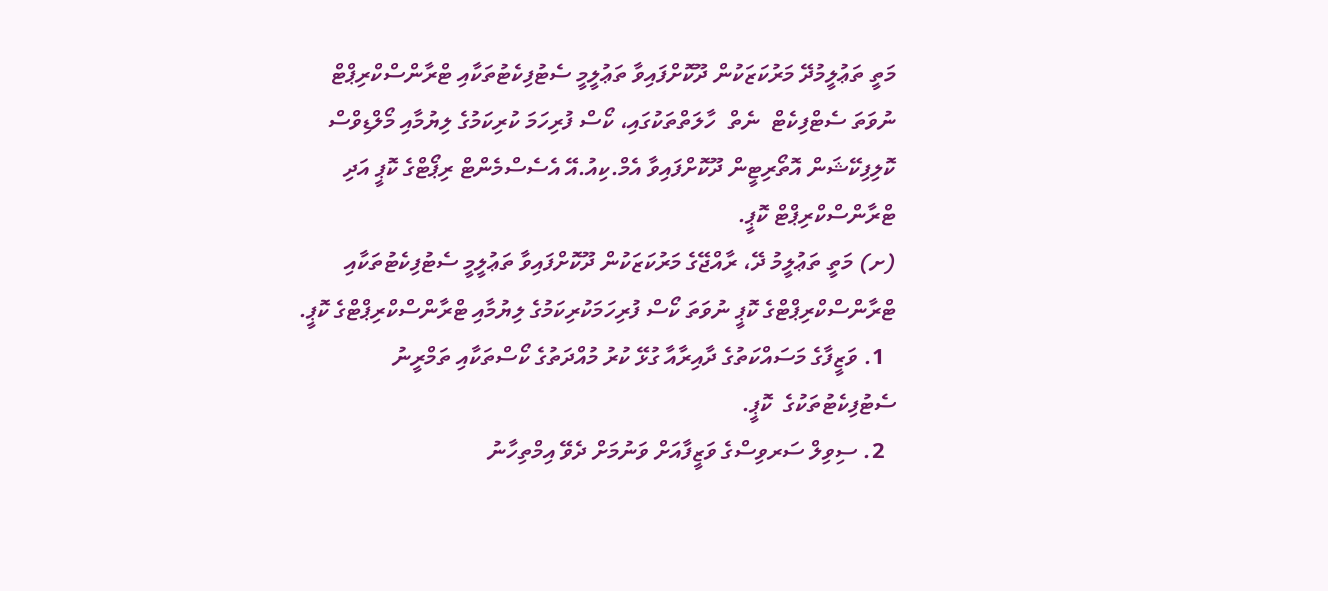މަތީ ތަޢުލީމުދޭ މަރުކަޒަކުން ދޫކޮށްފައިވާ ތަޢުލީމީ ސެޓުފިކެޓުތަކާއި ޓްރާންސްކްރިޕްޓް ނުވަތަ ސެޓްފިކެޓް  ނެތް  ހާލަތްތަކުގައި، ކޯސް ފުރިހަމަ ކުރިކަމުގެ ލިޔުމާއި މޯލްޑިވްސް ކޮލިފިކޭޝަން އޮތޯރިޓީން ދޫކޮށްފައިވާ އެމް.ކިއު.އޭ އެސެސްމެންޓް ރިޕޯޓްގެ ކޮޕީ އަދި ޓްރާންސްކްރިޕްޓް ކޮޕީ.
(ށ) މަތީ ތަޢުލީމު ދޭ، ރާއްޖޭގެ މަރުކަޒަކުން ދޫކޮށްފައިވާ ތަޢުލީމީ ސެޓުފިކެޓުތަކާއި ޓްރާންސްކްރިޕްޓްގެ ކޮޕީ ނުވަތަ ކޯސް ފުރިހަމަކުރިކަމުގެ ލިޔުމާއި ޓްރާންސްކްރިޕްޓްގެ ކޮޕީ.
  1. ވަޒީފާގެ މަސައްކަތުގެ ދާއިރާއާ ގުޅޭ ކުރު މުއްދަތުގެ ކޯސްތަކާއި ތަމްރީނު ސެޓުފިކެޓުތަކުގެ  ކޮޕީ.
  2. ސިވިލް ސަރވިސްގެ ވަޒީފާއަށް ވަނުމަށް ދެވޭ އިމްތިހާނު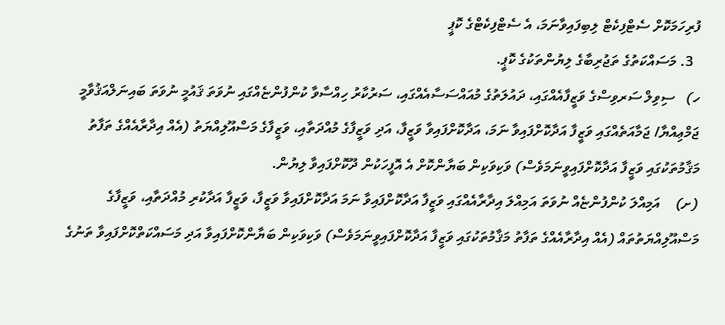ފުރިހަމަކޮށް ސެޓްފިކެޓް ލިބިފައިވާނަމަ، އެ ސެޓްފިކެޓްގެ ކޮޕީ
  3. މަސައްކަތުގެ ތަޖުރިބާގެ ލިޔުންތަކުގެ ކޮޕީ.
ހ)   ސިވިލް ސަރވިސްގެ ވަޒީފާއެއްގައި، ދައުލަތުގެ މުއައްސަސާއެއްގައި، ސަރުކާރު ހިއްސާވާ ކުންފުންޏެއްގައި ނުވަތަ ޤައުމީ ނުވަތަ ބައިނަލްއަޤުވާމީ ޖަމްޢިއްޔާ/ ޖަމާއަތެއްގައި ވަޒީފާ އަދާކޮށްފައިވާ ނަމަ، އަދާކޮށްފައިވާ ވަޒީފާ، އަދި ވަޒީފާގެ މުއްދަތާއި، ވަޒީފާގެ މަސްއޫލިއްޔަތު (އެއް އިދާރާއެއްގެ ތަފާތު މަޤާމުތަކުގައި ވަޒީފާ އަދާކޮށްފައިވީނަމަވެސް) ވަކިވަކިން ބަޔާންކޮށް އެ އޮފީހަކުން ދޫކޮށްފައިވާ ލިޔުން.
(ށ)    އަމިއްލަ ކުންފުންޏެއް ނުވަތަ އަމިއްލަ އިދާރާއެއްގައި ވަޒީފާ އަދާކޮށްފައިވާ ނަމަ އަދާކޮށްފައިވާ ވަޒީފާ، ވަޒީފާ އަދާކުރި މުއްދަތާއި، ވަޒީފާގެ މަސްއޫލިއްޔަތުތައް (އެއް އިދާރާއެއްގެ ތަފާތު މަޤާމުތަކުގައި ވަޒީފާ އަދާކޮށްފައިވީނަމަވެސް) ވަކިވަކިން ބަޔާންކޮށްފައިވާ އަދި މަސައްކަތްކޮށްފައިވާ ތަނުގެ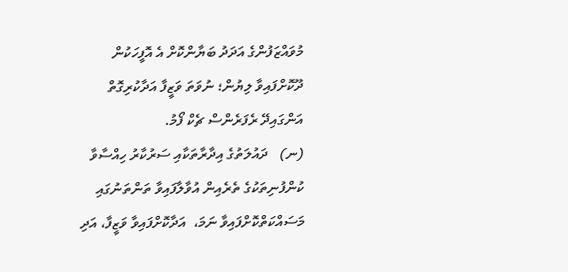މުވައްޒަފުންގެ އަދަދު ބަޔާންކޮށް އެ އޮފީހަކުން ދޫކޮށްފައިވާ ލިޔުން؛ ނުވަތަ ވަޒީފާ އަދާކުރިގޮތް އަންގައިދޭ ރެފަރެންސް ޗެކް ފޯމު.
(ނ)   ދައުލަތުގެ އިދާރާތަކާއި ސަރުކާރު ހިއްސާވާ ކުންފުނިތަކުގެ ތެރެއިން އުވާލާފައިވާ ތަންތަނުގައި މަސައްކަތްކޮށްފައިވާ ނަމަ،  އަދާކޮށްފައިވާ ވަޒީފާ، އަދި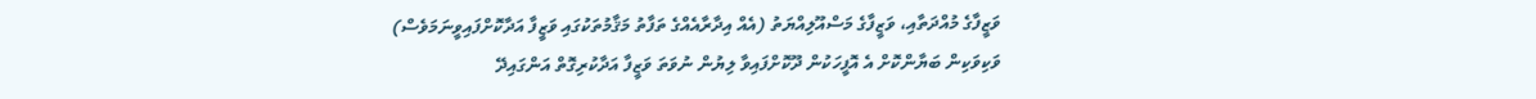ވަޒީފާގެ މުއްދަތާއި، ވަޒީފާގެ މަސްއޫލިއްޔަތު (އެއް އިދާރާއެއްގެ ތަފާތު މަޤާމުތަކުގައި ވަޒީފާ އަދާކޮށްފައިވީނަމަވެސް) ވަކިވަކިން ބަޔާންކޮށް އެ އޮފީހަކުން ދޫކޮށްފައިވާ ލިޔުން ނުވަތަ ވަޒީފާ އަދާކުރިގޮތް އަންގައިދޭ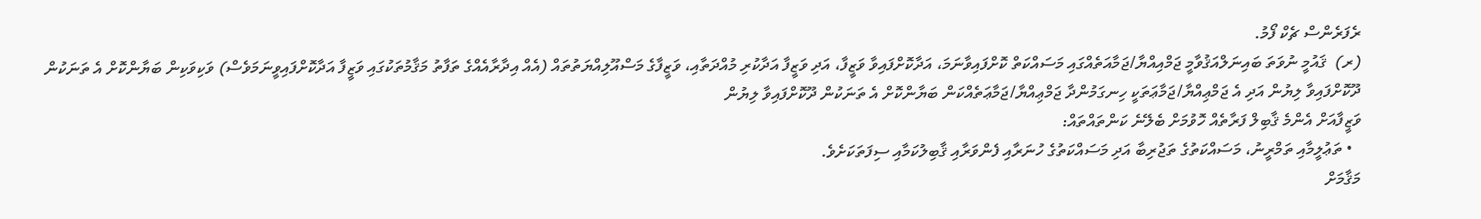ރެފަރެންސް ޗެކް ފޯމު.
(ރ)  ޤައުމީ ނުވަތަ ބައިނަލްއަޤުވާމީ ޖަމްއިއްޔާ/ޖަމާއަތެއްގައި މަސައްކަތް ކޮށްފައިވާނަމަ، އަދާކޮށްފައިވާ ވަޒީފާ، އަދި ވަޒީފާ އަދާކުރި މުއްދަތާއި، ވަޒީފާގެ މަސްއޫލިއްޔަތުތައް (އެއް އިދާރާއެއްގެ ތަފާތު މަޤާމުތަކުގައި ވަޒީފާ އަދާކޮށްފައިވީނަމަވެސް) ވަކިވަކިން ބަޔާންކޮށް އެ ތަނަކުން ދޫކޮށްފައިވާ ލިޔުން އަދި އެ ޖަމްޢިއްޔާ/ޖަމާޢަތަކީ ހިނގަމުންދާ ޖަމްޢިއްޔާ/ޖަމާޢަތެއްކަން ބަޔާންކޮށް އެ ތަނަކުން ދޫކޮށްފައިވާ ލިޔުން
ވަޒީފާއަށް އެންމެ ޤާބިލް ފަރާތެއް ހޮވުމަށް ބެލޭނެ ކަންތައްތައް:
  • ތަޢުލީމާއި ތަމްރީނު، މަސައްކަތުގެ ތަޖުރިބާ އަދި މަސައްކަތުގެ ހުނަރާއި ފެންވަރާއި ޤާބިލުކަމާއި ސިފަތަކަށެވެ.
މަޤާމަށް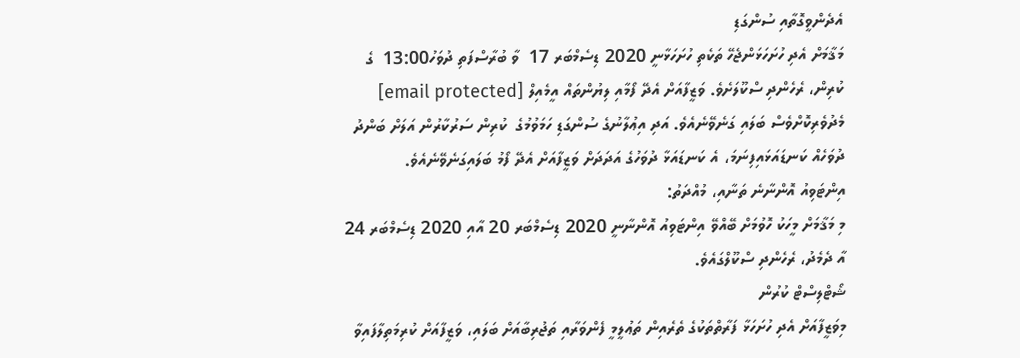އެދެންވީގޮތާއި ސުންގަޑި
މަޤާމަށް އެދި ހުށަހަޅަންޖެހޭ ތަކެތި ހުށަހަޅާނީ 2020 ޑިސެމްބަރ 17  ވާ ބުރާސްފަތި ދުވަހު13:00  ގެ ކުރިން، ރެހެންދި ސްކޫލަށެވެ. ވަޒީފާއަށް އެދޭ ފޯމާއި ލިޔުންތައް އީމެއިލް [email protected] މެދުވެރިކޮށްވެސް ބަލައި ގަނެވޭނެއެވެ. އަދި އިޢުލާނުގެ ސުންގަޑި ހަމަވުމުގެ  ކުރިން ސަރުކާރުން އަލަށް ބަންދު ދުވަހެއް ކަނޑައަޅައިފިނަމަ، އެ ކަނޑައަޅާ ދުވަހުގެ އަދަދަށް ވަޒީފާއަށް އެދޭ ފޯމު ބަލައިގަނެވޭނެއެވެ.
އިންޓަވިއު އޮންނާނެ ތަނާއި، މުއްދަތު:
މި މަޤާމަށް މީހަކު ހޮވުމަށް ބޭއްވޭ އިންޓަވިއު އޮންނާނީ 2020 ޑިސެމްބަރ 20 އާއި 2020 ޑިސެމްބަރ 24 އާ ދެމެދު، ރެހެންދި ސްކޫލްގައެވެ.
ޝޯޓްލިސްޓް ކުރުން
މިވަޒީފާއަށް އެދި ހުށަހަޅާ ފަރާތްތަކުގެ ތެރެއިން ތަޢުލީމީ ފެންވަރާއި ތަޖުރިބާއަށް ބަލައި، ވަޒީފާއަށް ކުރިމަތިލާފައިވާ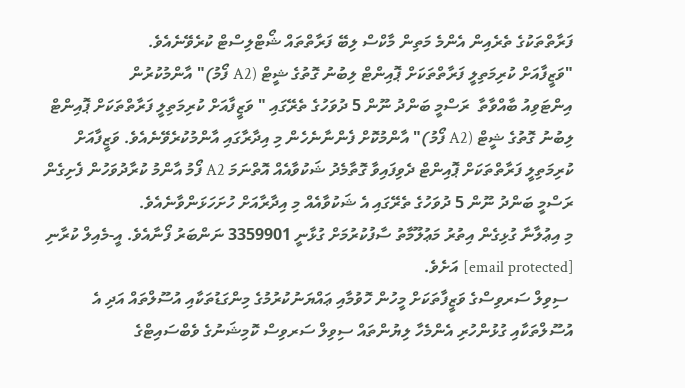ފަރާތްތަކުގެ ތެރެއިން އެންމެ މަތިން މާކްސް ލިބޭ ފަރާތްތައް ޝޯޓްލިސްޓް ކުރެވޭނެއެވެ.
"ވަޒީފާއަށް ކުރިމަތިލީ ފަރާތްތަކަށް ޕޮއިންޓް ލިބުނު ގޮތުގެ ޝީޓް (A2 ފޯމު)" އާންމުކުރުން
އިންޓަވިއު ބާއްވާތާ  ރަސްމީ ބަންދު ނޫން 5 ދުވަހުގެ ތެރޭގައި " ވަޒީފާއަށް ކުރިމަތިލީ ފަރާތްތަކަށް ޕޮއިންޓް ލިބުނު ގޮތުގެ ޝީޓް (A2 ފޯމު)" އާންމުކޮށް ފެންނާނެހެން މި އިދާރާގައި އާންމުކުރެވޭނެއެވެ. ވަޒީފާއަށް ކުރިމަތިލީ ފަރާތްތަކަށް ޕޮއިންޓް ދެވިފައިވާ ގޮތާމެދު ޝަކުވާއެއް އޮތްނަމަ A2 ފޯމު އާންމު ކުރާދުވަހުން ފެށިގެން ރަސްމީ ބަންދު ނޫން 5 ދުވަހުގެ ތެރޭގައި އެ ޝަކުވާއެއް މި އިދާރާއަށް ހުށަހަޅަންވާނެއެވެ.
މި އިޢުލާނާ ގުޅިގެން އިތުރު މަޢުލޫމާތު ސާފުކުރުމަށް ގުޅާނީ 3359901 ނަންބަރު ފޯނާއެވެ. އީ-މެއިލް ކުރާނި  [email protected] އަށެވެ.
 ސިވިލް ސަރވިސްގެ ވަޒީފާތަކަށް މީހުން ހޮވުމާއި ޢައްޔަނުކުރުމުގެ މިންގަޑުތަކާއި އުސޫލްތައް އަދި އެ އުސޫލްތަކާއި ގުޅުންހުރި އެންމެހާ ލިޔުންތައް ސިވިލް ސަރވިސް ކޮމިޝަނުގެ ވެބްސައިޓްގެ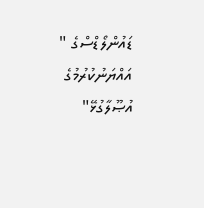ޑައުންލޯޑްސްގެ " އައްޔަނުކުރުމުގެ އުޞޫލާގުޅޭ"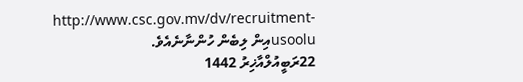http://www.csc.gov.mv/dv/recruitment-usooluއިން ލިބެން ހުންނާނެއެވެ.
22ރަބީއުލްއާޚިރު 1442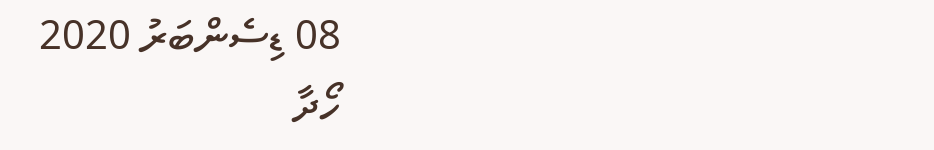08 ޑިސެންބަރު 2020
ހޯދާ